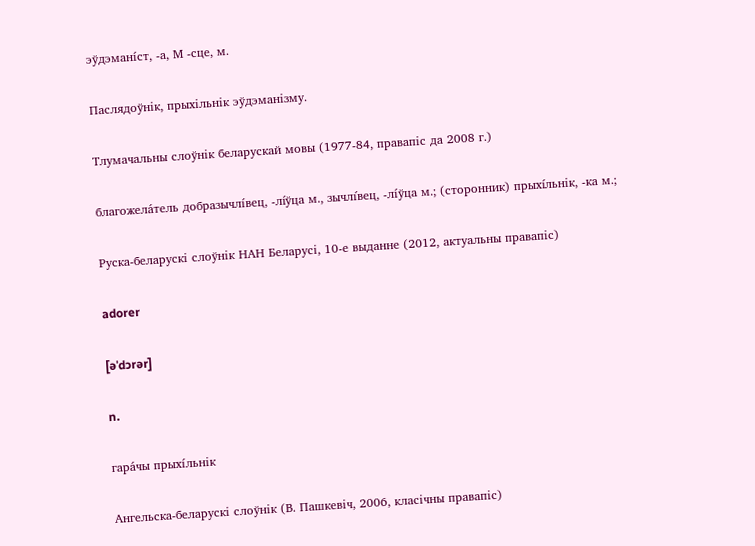эўдэмані́ст, ‑а, М ‑сце, м.

Паслядоўнік, прыхільнік эўдэманізму.

Тлумачальны слоўнік беларускай мовы (1977-84, правапіс да 2008 г.)

благожела́тель добразычлі́вец, -лі́ўца м., зычлі́вец, -лі́ўца м.; (сторонник) прыхі́льнік, -ка м.;

Руска-беларускі слоўнік НАН Беларусі, 10-е выданне (2012, актуальны правапіс)

adorer

[əˈdɔrər]

n.

гара́чы прыхі́льнік

Ангельска-беларускі слоўнік (В. Пашкевіч, 2006, класічны правапіс)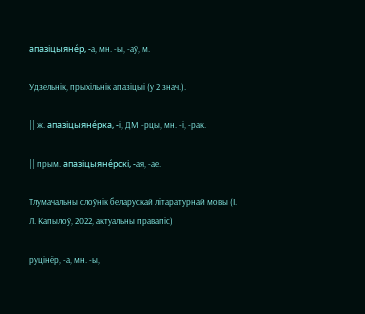апазіцыяне́р, -а, мн. -ы, -аў, м.

Удзельнік, прыхільнік апазіцыі (у 2 знач.).

|| ж. апазіцыяне́рка, -і, ДМ -рцы, мн. -і, -рак.

|| прым. апазіцыяне́рскі, -ая, -ае.

Тлумачальны слоўнік беларускай літаратурнай мовы (І. Л. Капылоў, 2022, актуальны правапіс)

руцінёр, -а, мн. -ы,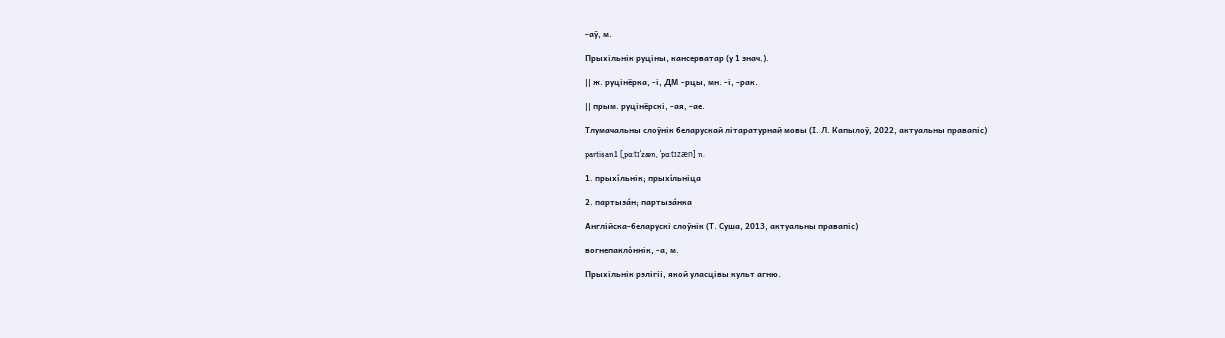-аў, м.

Прыхільнік руціны, кансерватар (у 1 знач.).

|| ж. руцінёрка, -і, ДМ -рцы, мн. -і, -рак.

|| прым. руцінёрскі, -ая, -ае.

Тлумачальны слоўнік беларускай літаратурнай мовы (І. Л. Капылоў, 2022, актуальны правапіс)

partisan1 [ˌpɑ:tɪˈzæn, ˈpɑ:tɪzæn] n.

1. прыхі́льнік; прыхі́льніца

2. партыза́н; партыза́нка

Англійска-беларускі слоўнік (Т. Суша, 2013, актуальны правапіс)

вогнепакло́ннік, ‑а, м.

Прыхільнік рэлігіі, якой уласцівы культ агню.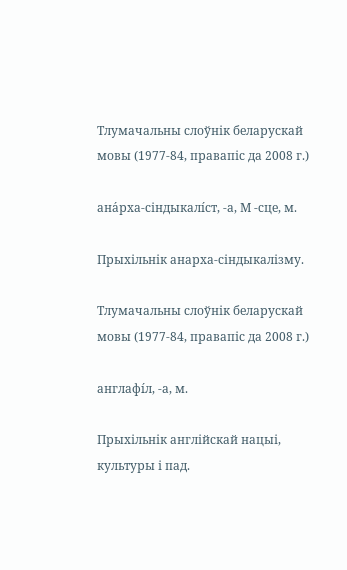Тлумачальны слоўнік беларускай мовы (1977-84, правапіс да 2008 г.)

ана́рха-сіндыкалі́ст, ‑а, М ‑сце, м.

Прыхільнік анарха-сіндыкалізму.

Тлумачальны слоўнік беларускай мовы (1977-84, правапіс да 2008 г.)

англафі́л, ‑а, м.

Прыхільнік англійскай нацыі, культуры і пад.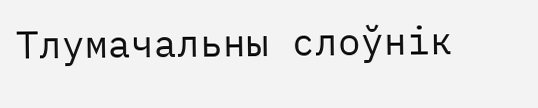Тлумачальны слоўнік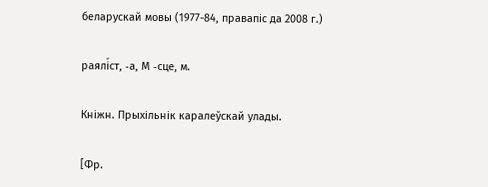беларускай мовы (1977-84, правапіс да 2008 г.)

раялі́ст, ‑а, М ‑сце, м.

Кніжн. Прыхільнік каралеўскай улады.

[Фр.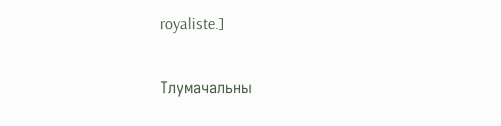royaliste.]

Тлумачальны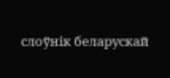слоўнік беларускай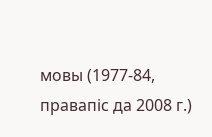мовы (1977-84, правапіс да 2008 г.)